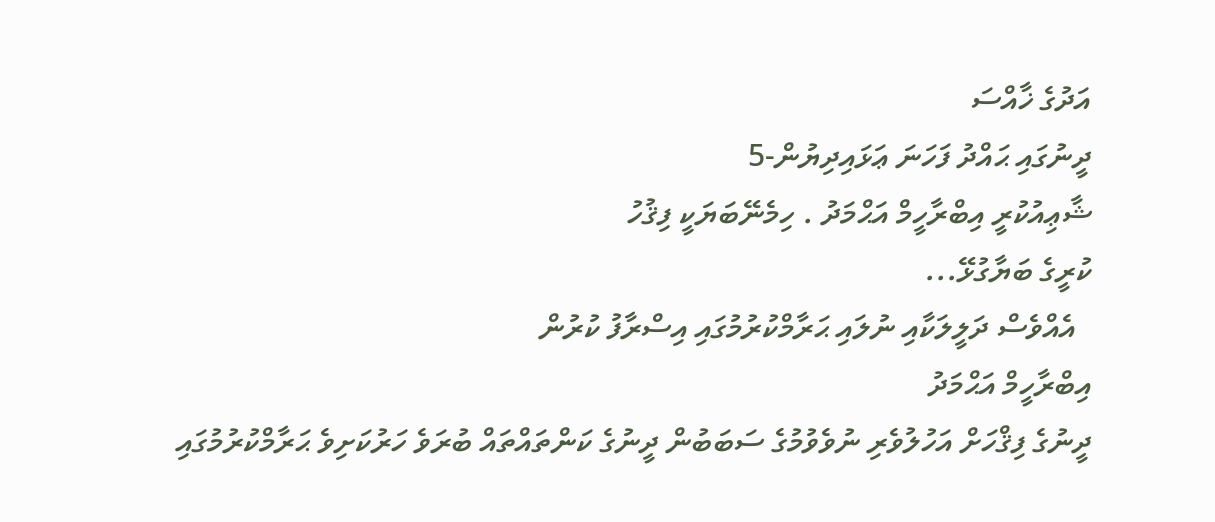އަދުގެ ޚާއްސަ
ދީނުގައި ޙައްދު ފަހަނަ ޢަޅައިދިޔުން-5
ޝާޢިއުކުރީ އިބްރާހީމް އަޙްމަދު . ހިމެނޭބަޔަކީ ފިޤުހު
ކުރީގެ ބަޔާގުޅޭ...
  އެއްވެސް ދަލީލަކާއި ނުލައި ޙަރާމްކުރުމުގައި އިސްރާފު ކުރުން
އިބްރާހީމް އަޙްމަދު
ދީނުގެ ފިޤްހަށް އަހުލުވެރި ނުވެވުމުގެ ސަބަބުން ދީނުގެ ކަންތައްތައް ބުރަވެ ހަރުކަށިވެ ޙަރާމްކުރުމުގައި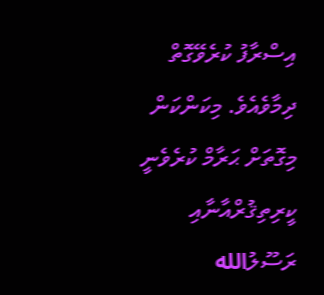އިސްރާފު ކުރެވޭގޮތް ދިމާވެއެވެ. މިކަންކަން މިގޮތަށް ޙަރާމް ކުރެވެނީ ކީރިތިޤުރްއާނާއި ރަސޫލުالله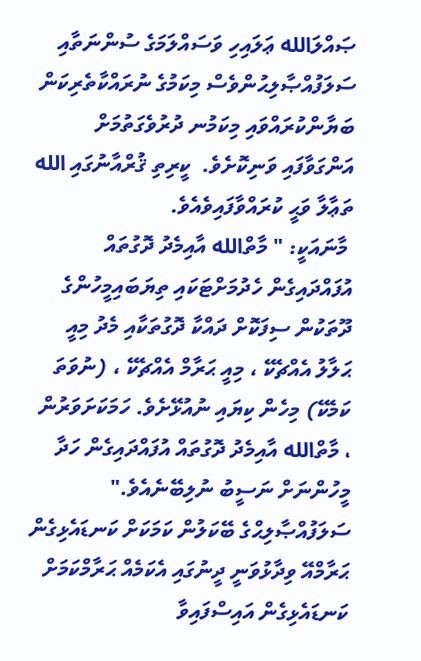ޞައްލަالله ޢަލައިހި ވަސައްލަމަގެ ސުންނަތާއި ސަލަފުއްޞާލިޙުންވެސް މިކަމުގެ ނުރައްކާތެރިކަން ބަޔާންކުރައްވައި މިކަމުނ ދުރުވެގަތުމަށް އަންގަވާފައި ވަނިކޮށެވެ.  ކީރިތި ޤުރްއާނުގައި الله ތަޢާލާ ވަޙީ ކުރައްވާފައިވެއެވެ.
 މާނައަކީ: " މާތްالله އާއިމެދު ދޮގުތައް އުފައްދައިގެން ހެދުމަށްޓަކައި ތިޔަބައިމީހުންގެ ދޫތަކުން ސިފަކޮށް ދައްކާ ދޮގުތަކާއި މެދު މިއީ ޙަލާލު އެއްޗެކޭ ، މިއީ ޙަރާމް އެއްޗެކޭ ، (ނުވަތަ ކަމެކޭ) މިހެން ކިޔައި ނުއުޅޭށެވެ. ހަމަކަށަވަރުން ، މާތްالله އާއިމެދު ދޮގުތައް އުފައްދައިގެން ހަދާ  މީހުންނަށް ނަސީބު ނުލިބޭނެއެވެ." ސަލަފުއްޞާލިޙްގެ ބޭކަލުން ކަމަކަށް ކަނޑައެޅިގެން ޙަރާމްއޭ ވިދާޅުވަނީ ދީނުގައި އެކަމެއް ޙަރާމްކަމަށް ކަނޑައެޅިގެން އައިސްފައިވާ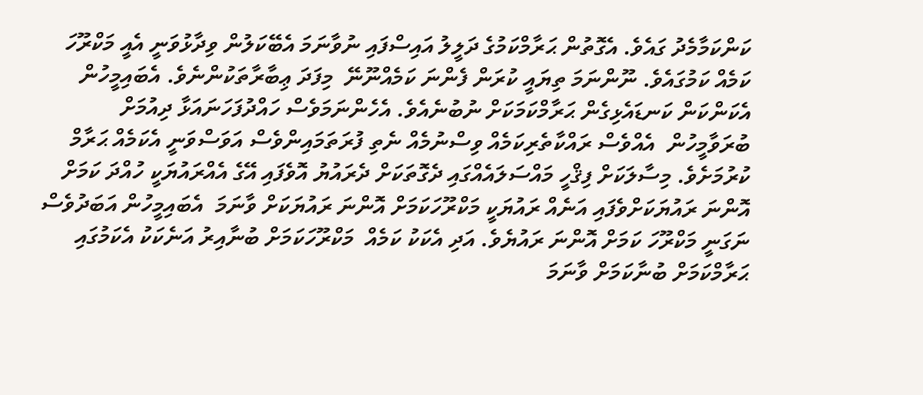ކަންކަމާމެދު ގައެވެ. އެގޮތުން ޙަރާމްކަމުގެ ދަލީލު އައިސްފައި ނުވާނަމަ އެބޭކަލުން ވިދާޅުވަނީ އެއީ މަކްރޫހަ ކަމެއް ކަމުގައެވެ. ނޫންނަމަ ތިޔައީ ކުރަން ފެންނަ ކަމެއްނޫނޭ  މިފަދަ ޢިބާރާތަކުންނެވެ. އެބައިމީހުން އެކަންކަން ކަނޑައެޅިގެން ޙަރާމްކަމަކަށް ނުބުނެއެވެ. އެހެންނަމަވެސް ހައްދުފަހަނައަޅާ ދިއުމަށް ބުރަވާމީހުން  އެއްވެސް ރައްކާތެރިކަމެއް ވިސްނުމެއް ނެތި ފުރަތަމައިންވެސް އަވަސްވަނީ އެކަމެއް ޙަރާމް ކުރުމަށެވެ. މިސާލަކަށް ފިޤްހީ މައްސަލައެއްގައި ދެގޮތަކަށް ދެރައުޔު އޮވެފައި އޭގެ އެއްރައުޔަކީ ހުއްދަ ކަމަށް އޮންނަ ރައުޔަކަށްވެފައި އަނެއް ރައުޔަކީ މަކްރޫހަކަމަށް އޮންނަ ރައުޔަކަށް ވާނަމަ  އެބައިމީހުން އަބަދުވެސް ނަގަނީ މަކްރޫހަ ކަމަށް އޮންނަ ރައުޔެވެ. އަދި އެކަކު ކަމެއް  މަކްރޫހަކަމަށް ބުނާއިރު އަނެކަކު އެކަމުގައި ޙަރާމްކަމަށް ބުނާކަމަށް ވާނަމަ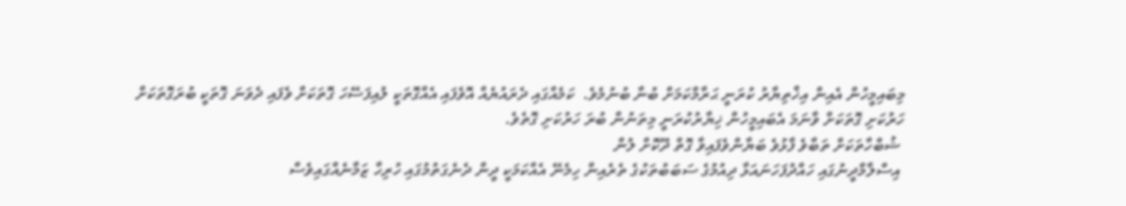މިބައިމީހުން އެއިން އިޚްތިޔާރު ކުރަނީ ޙަރާމްކަމަށް ބުނާ ބުނުމެވެ.  ކަމެއްގައި ދެރައުޔެއް އޮވެފައި އެއްގޮތަކީ ލުއިފަސޭހަ ގޮތަކަށް ވެފައި ދެވަނަ ގޮތަކީ ބުރަގޮތަކަށް ހަރުކަށި ގޮތަކަށް ވާނަމަ އެބައިމީހުން ޚިޔާރުކުރަނީ މިތަނުން ބުރަ ހަރުކަށި ގޮތެވެ.
 ޝުބްހާތަކަށް ތަބާވެ ފާޅުވެ ބަޔާންވެފައިވާ ގޮތް ދޫކޮށް ލުން
 އިސްލާމްދީނުގައި ހައްދުފަހަނައަޅާ ދިއުމުގެ ސަބަބުތަކުގެ ތެރެއިން ހިމެނޭ އެއްކަމަކީ ދީން ދެނެގަތުމުގައި ހުރިހާ ޒަމާނެއްގައިވެސް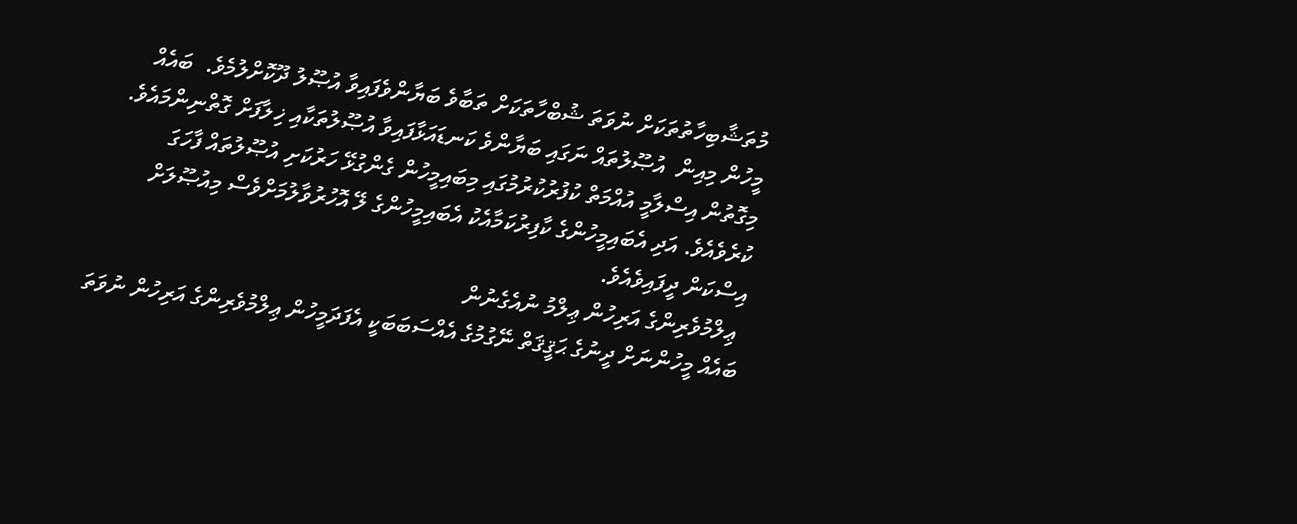މުތަޝާބިހާތުތަކަށް ނުވަތަ ޝުބްހާތަކަށް ތަބާވެ ބަޔާންވެފައިވާ އުޞޫލު ދޫކޮށްލުމެވެ.  ބައެއް މީހުން މިއިން  އުޞޫލުތައް ނަގައި ބަޔާންވެ ކަނޑައަޅާފައިވާ އުޞޫލުތަކާއި ޚިލާފަށް ގޮތްނިންމައެވެ. މިގޮތުން އިސްލާމީ އުއްމަތް ކުފުރުކުރުމުގައި މިބައިމީހުން ގެންގުޅޭ ހަރުކަށި އުޞޫލުތައް ފާހަގަ ކުރެވެއެވެ. އަދި އެބައިމީހުންގެ ކާފިރުކަމާއެކު އެބައިމީހުންގެ ލޭ އޮހުރުވާލުމަށްވެސް މިއުޞޫލަށް އިސްކަން ދީފައިވެއެވެ.
 ޢިލްމުވެރިންގެ އަރިހުން ޢިލްމު ނުއެގެނުން
ބައެއް މީހުންނަށް ދީނުގެ ޙަޤީޤަތް ނޭގުމުގެ އެއްސަބަބަކީ އެފަދަމީހުން ޢިލްމުވެރިންގެ އަރިހުން ނުވަތަ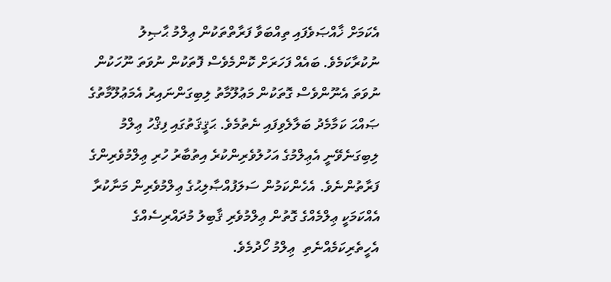އެކަމަށް ޚާއްޞަވެފައި ތިއްބަވާ ފަރާތްތަކުން ޢިލްމު ޙާޞިލު ނުކުރާކަމެވެ. ބައެއް ފަހަރަށް ކޮންމެވެސް ފޮތަކުން ނުވަތަ ނޫހަކުން ނުވަތަ އެނޫންވެސް ގޮތަކުން މަޢުލޫމާތު ލިބިގަންނައިރު އެމަޢުލޫމާތުގެ ޞައްޙަ ކަމާމެދު ބަލާލެވިފައި ނެތުމެވެ. ޙަޤީޤަތުގައި ފިޤްހު ޢިލްމު ލިބިގަނެވޭނީ އެޢިލްމުގެ އަހުލުވެރިންކުރެ އިތުބާރު ހުރި ޢިލްމުވެރިންގެ ފަރާތުންނެވެ. އެހެންކަމުން ސަލަފުއްޞާލިޙުގެ ޢިލްމުވެރިން މަނާކުރާ އެއްކަމަކީ ޢިލްމެއްގެ ގޮތުން ޢިލްމުވެރި ޤާބިލު މުދައްރިސެއްގެ އެހީތެރިކަމެއްނެތި  ޢިލްމު ހޯދުމެވެ.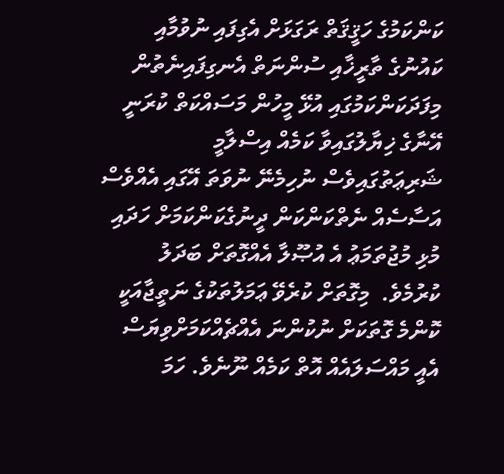ކަންކަމުގެ ހަޤީޤަތް ރަގަޅަށް އެގިފައި ނުވުމާއި ކައުނުގެ ތާރީޚާއި ސުންނަތް އެނގިފައިނެތުން
މިފަދަކަންކަމުގައި އުޅޭ މީހުން މަސައްކަތް ކުރަނީ އޭނާގެ ޚިޔާލުގައިވާ ކަމެއް އިސްލާމީ ޝަރިޢަތުގައިވެސް ނުހިމެނޭ ނުވަތަ އޭގައި އެއްވެސް އަސާސެއް ނެތްކަންކަން ދީނުގެކަންކަމަށް ހަދައި  މުޅި މުޖުތަމަޢު އެ އުޞޫލާ އެއްގޮތަށް ބަދަލު ކުރުމެވެ.  މިގޮތަށް ކުރެވޭ ޢަމަލުތަކުގެ ނަތީޖާއަކީ ކޮންމެ ގޮތަކަށް ނުކުންނަ އެއްޗެއްކަމަށްވިޔަސް އެއީ މައްސަލައެއް އޮތް ކަމެއް ނޫނެވެ. ހަމަ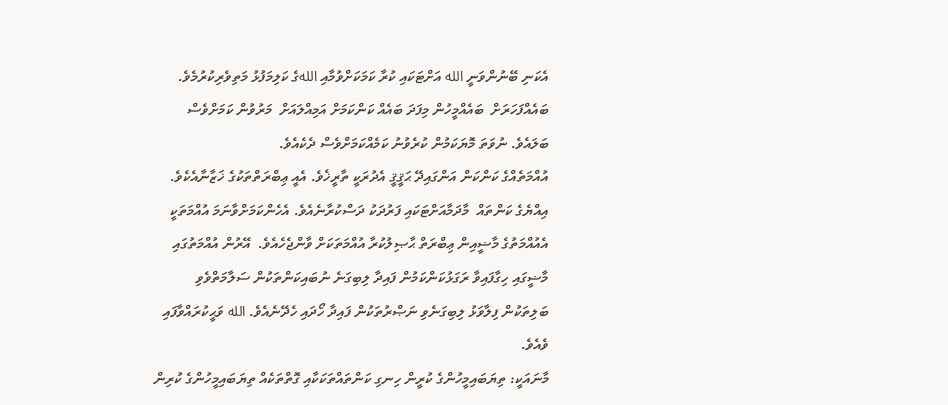އެކަނި ބޭނުންވަނީ الله އަށްޓަކައި ކުރާ ކަމަކަށްވުމާއި اللهގެ ކަލިމަފުޅު މަތިވެރިކުރުމެވެ.  ބައެއްފަހަރަށް  ބައެއްމީހުން މިފަދަ ބައެއް ކަންކަމަށް އަމިއްލައަށް  މަރުވުން ކަމަށްވެސް ބަލައެވެ. ނުވަތަ މޮޔަކަމުން ކުރެވުނު ކަމެއްކަމަށްވެސް ދެކެއެވެ.
އުއްމަތެއްގެ ކަންކަން އަންގައިދޭ ޙަޤީޤީ އެދުރަކީ ތާރީޚެވެ. އެއީ ޢިބްރަތްތަކުގެ ޚަޒާނާއެކެވެ.  އިއްޔެގެ ކަންތައް  މާދަމާއަށްޓަކައި ފަރުދަކު ދަސްކުރާނެއެވެ. އެހެންކަމަށްވާނަމަ އުއްމަތަކީ އެއުއްމަތުގެ މާޟީއިން ޢިބްރަތް ޙާޞިލުކުރާ އުއްމަތަކަށް ވާންޖެހެއެވެ.  އޭރުން އުއްމަތުގައި މާޟީގައި ހިގާފައިވާ ރަގަޅުކަންކަމުން ފައިދާ ލިބިގަނެ ނުބައިކަންތަކުން ސަލާމަތްވެވި ބަލިތަކުން ފިލާވަޅު ލިބިގަނެވި ނަޞްރުތަކުން ފައިދާ ހޯދައި ހެދޭނެއެވެ. الله ވަޙީކުރައްވާފައި ވެއެވެ.
މާނައަކީ: ތިޔަބައިމީހުންގެ ކުރީން ހިނގި ކަންތައްތަކަކާއި ގޮތްތަކެއް ތިޔަބައިމީހުންގެ ކުރިން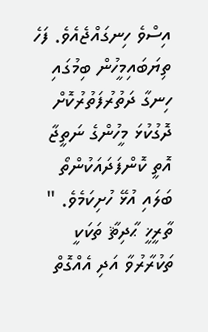އިސްވެ ހިނގައްޖެއެވެ. ފަހެ ތިޔަބައިމީހުން ބިމުގައި  ހިނގާ ދަތުރުފަތުރުކޮށް ދޮގުކުޅަ މީހުންގެ ނަތީޖާ އޮތީ ކޮންފަދައަކުންތޯ ބަލައި އުޅޭ ހުށިކަމެވެ. "
ތާރީޚީ ޙާދިޘާ ތަކަކީ ތަކުރާރުވާ އަދި އެއްގޮތް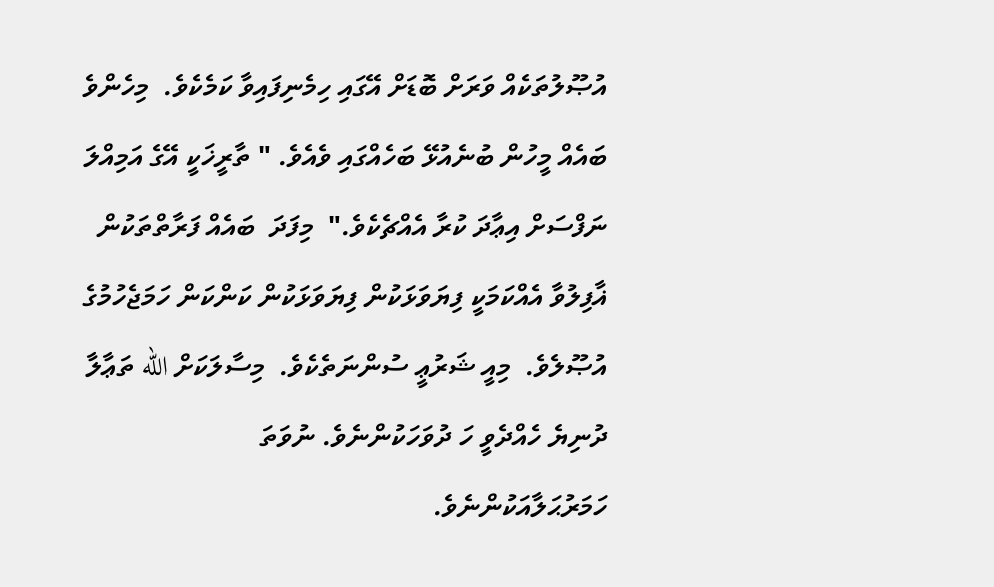އުޞޫލުތަކެއް ވަރަށް ބޮޑަށް އޭގައި ހިމެނިފައިވާ ކަމެކެވެ.  މިހެންވެ ބައެއް މީހުން ބުނެއުޅޭ ބަހެއްގައި ވެއެވެ. " ތާރީޚަކީ އޭގެ އަމިއްލަ ނަފްސަށް އިޢާދަ ކުރާ އެއްޗެކެވެ."  މިފަދަ  ބައެއް ފަރާތްތަކުން ޣާފިލުވާ އެއްކަމަކީ ފިޔަވަޅަކުން ފިޔަވަޅަކުން ކަންކަން ހަމަޖެހުމުގެ އުޞޫލެވެ.  މިއީ ޝަރުޢީ ސުންނަތެކެވެ.  މިސާލަކަށް الله ތަޢާލާ ދުނިޔެ ހެއްދެވީ ހަ ދުވަހަކުންނެވެ. ނުވަތަ
ހަމަރުޙަލާއަކުންނެވެ.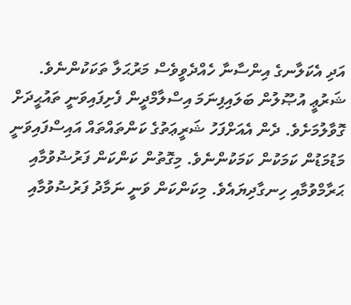އަދި އެކަލާނގެ އިންސާނާ ހެއްދެވީވެސް މަރުޙަލާ ތަކަކުންނެވެ.  ޝަރުޢީ އުޞޫލުން ބަލައިފިނަމަ އިސްލާމްދީން ފެށިފައިވަނީ ތައުޙީދަށް ގޮވާލުމަށެވެ. ދެން އެއަށްފަހު ޝަރީޢަތުގެ ކަންތައްތައް އައިސްފައިވަނީ  މަޑުމަޑުން ކަމަކުން ކަމަކުންނެވެ. މިގޮތުން ކަންކަން ފަރުޟުވުމާއި ޙަރާމްވުމާއި ހިނގާދިޔައެވެ. މިކަންކަން ވަނީ ނަމާދު ފަރުޟުވުމާއި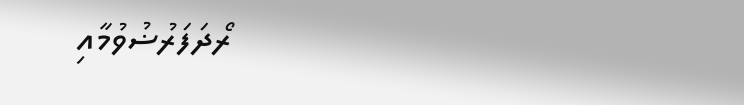ރޯދަފަރުޟުވުމާއި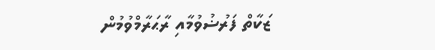ޒަކާތް ފަރުޟުވުމާއި ރާޙަރާމްވުމުން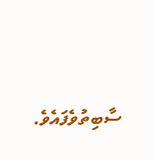ސާބިތުވެފައެވެ.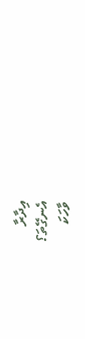އިދާރާ
އެނގޭތަ؟
ވާހަކަ